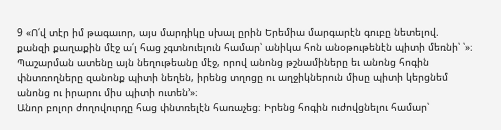9 «Ո՛վ տէր իմ թագաւոր, այս մարդիկը սխալ ըրին Երեմիա մարգարէն գուբը նետելով. քանզի քաղաքին մէջ ա՛լ հաց չգտնուելուն համար՝ անիկա հոն անօթութենէն պիտի մեռնի՝ ՝»։
Պաշարման ատենը այն նեղութեանը մէջ, որով անոնց թշնամիները եւ անոնց հոգին փնտռողները զանոնք պիտի նեղեն, իրենց տղոցը ու աղջիկներուն միսը պիտի կերցնեմ անոնց ու իրարու միս պիտի ուտեն’»։
Անոր բոլոր ժողովուրդը հաց փնտռելէն հառաչեց։ Իրենց հոգին ուժովցնելու համար՝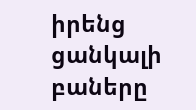իրենց ցանկալի բաները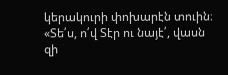կերակուրի փոխարէն տուին։ «Տե՛ս, ո՛վ Տէր ու նայէ՛, վասն զի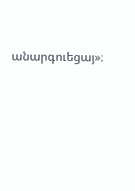անարգուեցայ»։